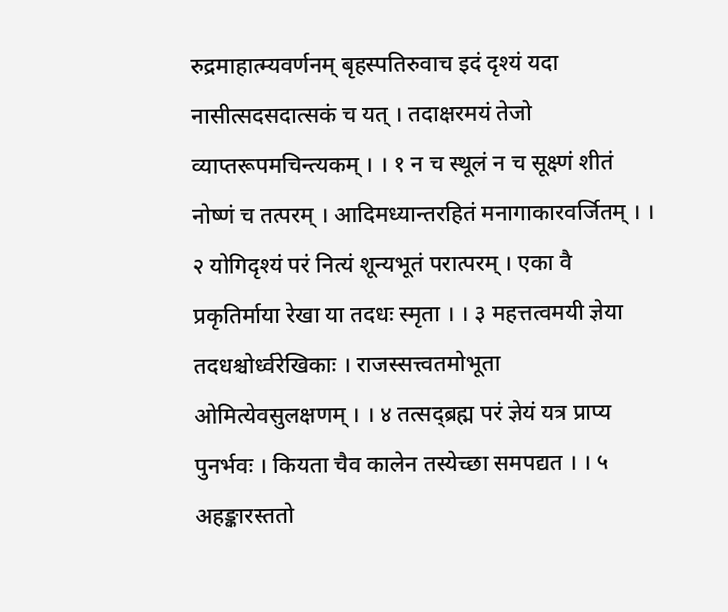रुद्रमाहात्म्यवर्णनम् बृहस्पतिरुवाच इदं दृश्यं यदा नासीत्सदसदात्सकं च यत् । तदाक्षरमयं तेजो व्याप्तरूपमचिन्त्यकम् । । १ न च स्थूलं न च सूक्ष्णं शीतं नोष्णं च तत्परम् । आदिमध्यान्तरहितं मनागाकारवर्जितम् । । २ योगिदृश्यं परं नित्यं शून्यभूतं परात्परम् । एका वै प्रकृतिर्माया रेखा या तदधः स्मृता । । ३ महत्तत्वमयी ज्ञेया तदधश्चोर्ध्वरेखिकाः । राजस्सत्त्वतमोभूता ओमित्येवसुलक्षणम् । । ४ तत्सद्ब्रह्म परं ज्ञेयं यत्र प्राप्य पुनर्भवः । कियता चैव कालेन तस्येच्छा समपद्यत । । ५ अहङ्कारस्ततो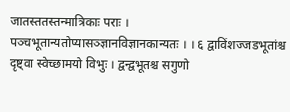जातस्ततस्तन्मात्रिकाः पराः । पञ्चभूतान्यतोप्यासञ्ज्ञानविज्ञानकान्यतः । । ६ द्वाविंशज्जडभूतांश्च दृष्ट्वा स्वेच्छामयो विभुः । द्वन्द्वभूतश्च सगुणो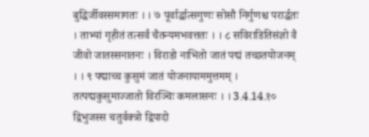बुद्धिर्जीवस्समागतः । । ७ पूर्वार्द्धात्सगुणः सोसौ निर्गुणश्च परार्द्धतः । ताभ्यां गृहीतं तत्सर्वं चैतन्यमभवत्ततः । । ८ सविराडितिसंज्ञो वै जीवो जातस्सनातनः । विराडो नाभितो जातं पद्मं तच्छतयोजनम् । । ९ पद्माच्च कुसुमं जातं योजनायाममुत्तमम् । तत्पद्मकुसुमाज्जातो विरञ्चिः कमलासनः । । 3.4.14.१० द्विभुजस्स चतुर्वक्त्रो द्विपादो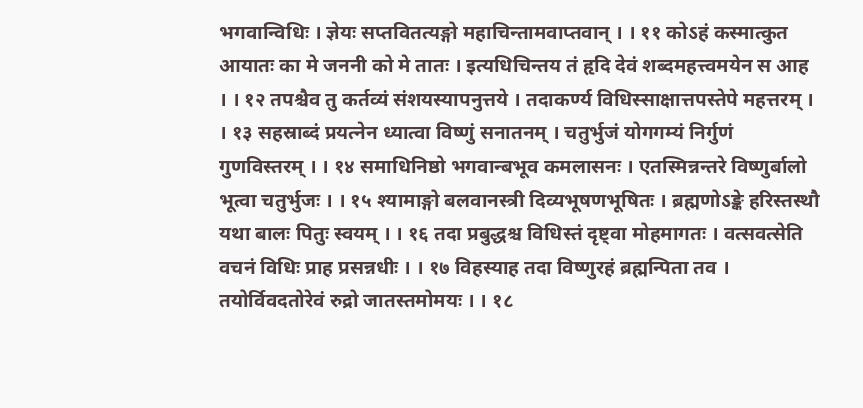भगवान्विधिः । ज्ञेयः सप्तवितत्यङ्गो महाचिन्तामवाप्तवान् । । ११ कोऽहं कस्मात्कुत आयातः का मे जननी को मे तातः । इत्यधिचिन्तय तं हृदि देवं शब्दमहत्त्वमयेन स आह । । १२ तपश्चैव तु कर्तव्यं संशयस्यापनुत्तये । तदाकर्ण्य विधिस्साक्षात्तपस्तेपे महत्तरम् । । १३ सहस्राब्दं प्रयत्नेन ध्यात्वा विष्णुं सनातनम् । चतुर्भुजं योगगम्यं निर्गुणं गुणविस्तरम् । । १४ समाधिनिष्ठो भगवान्बभूव कमलासनः । एतस्मिन्नन्तरे विष्णुर्बालो भूत्वा चतुर्भुजः । । १५ श्यामाङ्गो बलवानस्त्री दिव्यभूषणभूषितः । ब्रह्मणोऽङ्के हरिस्तस्थौ यथा बालः पितुः स्वयम् । । १६ तदा प्रबुद्धश्च विधिस्तं दृष्ट्वा मोहमागतः । वत्सवत्सेति वचनं विधिः प्राह प्रसन्नधीः । । १७ विहस्याह तदा विष्णुरहं ब्रह्मन्पिता तव । तयोर्विवदतोरेवं रुद्रो जातस्तमोमयः । । १८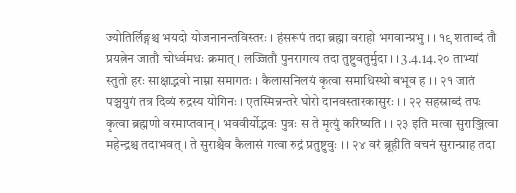ज्योतिर्लिङ्गश्च भयदो योजनानन्तविस्तरः । हंसरूपं तदा ब्रह्मा वराहो भगवान्प्रभु । । १९ शताब्दं तौ प्रयत्नेन जातौ चोर्ध्वमधः क्रमात् । लज्जितौ पुनरागत्य तदा तुष्टुवतुर्मुदा । । 3.4.14.२० ताभ्यां स्तुतो हरः साक्षाद्भवो नाम्ना समागतः । कैलासनिलयं कृत्वा समाधिस्थो बभूव ह । । २१ जातं पञ्चयुगं तत्र दिव्यं रुद्रस्य योगिनः । एतस्मिन्नन्तरे घोरो दानवस्तारकासुरः । । २२ सहस्राब्दं तपः कृत्वा ब्रह्मणो वरमाप्तवान् । भववीर्योद्भवः पुत्रः स ते मृत्युं करिष्यति । । २३ इति मत्वा सुराञ्जित्वा महेन्द्रश्च तदाभवत् । ते सुराश्चैव कैलासं गत्वा रुद्रं प्रतुष्टुवुः । । २४ वरं ब्रूहीति वचनं सुरान्प्राह तदा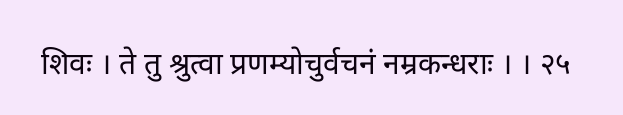शिवः । ते तु श्रुत्वा प्रणम्योचुर्वचनं नम्रकन्धराः । । २५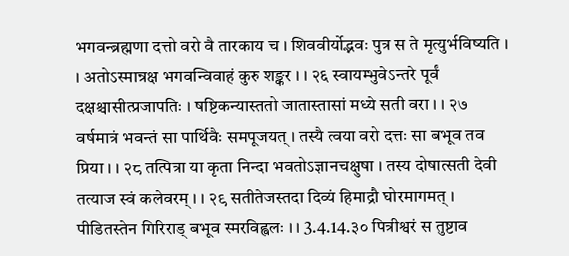भगवन्ब्रह्मणा दत्तो वरो वै तारकाय च । शिववीर्योद्भवः पुत्र स ते मृत्युर्भविष्यति । । अतोऽस्मान्रक्ष भगवन्विवाहं कुरु शङ्कर । । २६ स्वायम्भुवेऽन्तरे पूर्वं दक्षश्चासीत्प्रजापतिः । षष्टिकन्यास्ततो जातास्तासां मध्ये सती वरा । । २७ वर्षमात्रं भवन्तं सा पार्थिवैः समपूजयत् । तस्यै त्वया वरो दत्तः सा बभूव तव प्रिया । । २८ तत्पित्रा या कृता निन्दा भवतोऽज्ञानचक्षुषा । तस्य दोषात्सती देवी तत्याज स्वं कलेवरम् । । २९ सतीतेजस्तदा दिव्यं हिमाद्रौ घोरमागमत् । पीडितस्तेन गिरिराड् बभूव स्मरविह्वलः । । 3.4.14.३० पित्रीश्वरं स तुष्टाव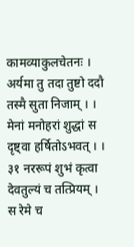कामव्याकुलचेतनः । अर्यमा तु तदा तुष्टो ददौ तस्मै सुता निजाम् । । मेनां मनोहरां शुद्धां स दृष्ट्वा हर्षितोऽभवत् । । ३१ नररूपं शुभं कृत्वा देवतुल्यं च तत्प्रियम् । स रेमे च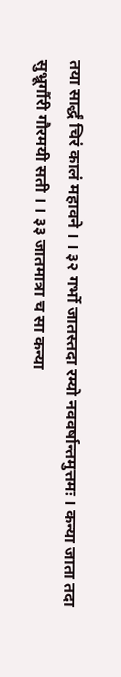तया सार्द्धं चिरं कालं महावने । । ३२ गर्भो जातस्तदा रम्यो नववर्षान्तमुत्तमः । कन्या जाता तदा सुभ्रूर्गौरी गौरमयी सती । । ३३ जातमात्रा च सा कन्या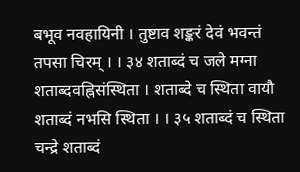बभूव नवहायिनी । तुष्टाव शङ्करं देवं भवन्तं तपसा चिरम् । । ३४ शताब्दं च जले मग्ना शताब्दवह्निसंस्थिता । शताब्दे च स्थिता वायौ शताब्दं नभसि स्थिता । । ३५ शताब्दं च स्थिता चन्द्रे शताब्दं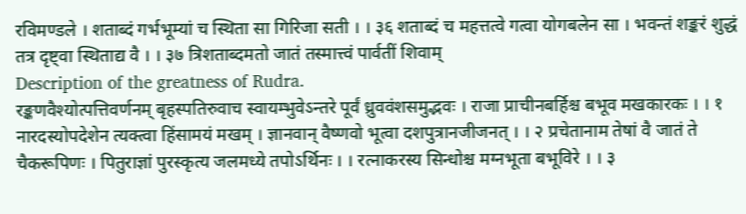रविमण्डले । शताब्दं गर्भभूम्यां च स्थिता सा गिरिजा सती । । ३६ शताब्दं च महत्तत्वे गत्वा योगबलेन सा । भवन्तं शङ्करं शुद्धं तत्र दृष्ट्वा स्थिताद्य वै । । ३७ त्रिशताब्दमतो जातं तस्मात्त्वं पार्वतीं शिवाम्
Description of the greatness of Rudra.
रङ्कणवैश्योत्पत्तिवर्णनम् बृहस्पतिरुवाच स्वायम्भुवेऽन्तरे पूर्वं ध्रुववंशसमुद्भवः । राजा प्राचीनबर्हिश्च बभूव मखकारकः । । १ नारदस्योपदेशेन त्यक्त्वा हिंसामयं मखम् । ज्ञानवान् वैष्णवो भूत्वा दशपुत्रानजीजनत् । । २ प्रचेतानाम तेषां वै जातं ते चैकरूपिणः । पितुराज्ञां पुरस्कृत्य जलमध्ये तपोऽर्थिनः । । रत्नाकरस्य सिन्धोश्च मग्नभूता बभूविरे । । ३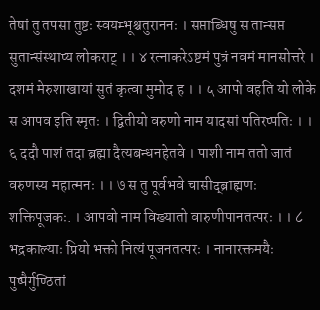तेषां तु तपसा तुष्टः स्वयम्भूश्चतुराननः । सप्ताब्धिषु स तान्सप्त सुतान्संस्थाप्य लोकराट् । । ४ रत्नाकरेऽष्टमं पुत्रं नवमं मानसोत्तरे । दशमं मेरुशाखायां सुतं कृत्वा मुमोद ह । । ५ आपो वहति यो लोके स आपव इति स्मृतः । द्वितीयो वरुणो नाम यादसां पतिरप्पतिः । । ६ ददौ पाशं तदा ब्रह्मा दैत्यबन्धनहेतवे । पाशी नाम ततो जातं वरुणस्य महात्मनः । । ७ स तु पूर्वभवे चासीद्ब्राह्मणः शक्तिपूजकः. । आपवो नाम विख्यातो वारुणीपानतत्परः । । ८ भद्रकाल्याः प्रियो भक्तो नित्यं पूजनतत्परः । नानारक्तमयैः पुष्पैर्गुण्ठितां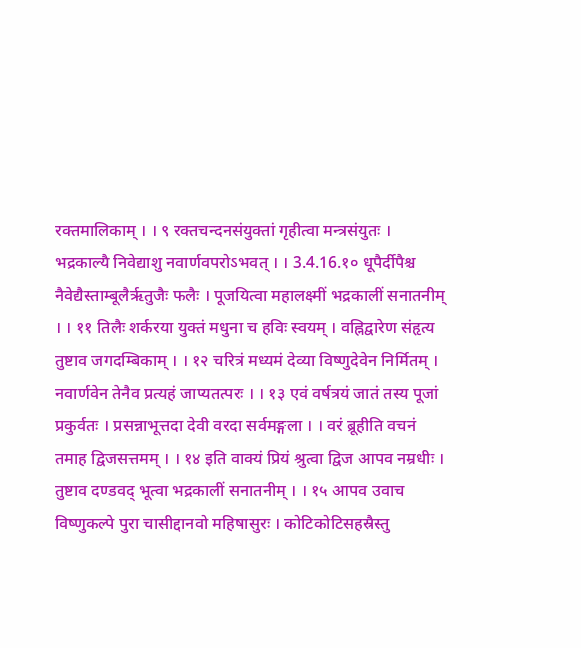रक्तमालिकाम् । । ९ रक्तचन्दनसंयुक्तां गृहीत्वा मन्त्रसंयुतः । भद्रकाल्यै निवेद्याशु नवार्णवपरोऽभवत् । । 3.4.16.१० धूपैर्दीपैश्च नैवेद्यैस्ताम्बूलैर्ऋतुजैः फलैः । पूजयित्वा महालक्ष्मीं भद्रकालीं सनातनीम् । । ११ तिलैः शर्करया युक्तं मधुना च हविः स्वयम् । वह्निद्वारेण संहृत्य तुष्टाव जगदम्बिकाम् । । १२ चरित्रं मध्यमं देव्या विष्णुदेवेन निर्मितम् । नवार्णवेन तेनैव प्रत्यहं जाप्यतत्परः । । १३ एवं वर्षत्रयं जातं तस्य पूजां प्रकुर्वतः । प्रसन्नाभूत्तदा देवी वरदा सर्वमङ्गला । । वरं ब्रूहीति वचनं तमाह द्विजसत्तमम् । । १४ इति वाक्यं प्रियं श्रुत्वा द्विज आपव नम्रधीः । तुष्टाव दण्डवद् भूत्वा भद्रकालीं सनातनीम् । । १५ आपव उवाच विष्णुकल्पे पुरा चासीद्दानवो महिषासुरः । कोटिकोटिसहस्रैस्तु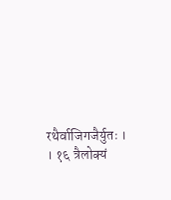रथैर्वाजिगजैर्युतः । । १६ त्रैलोक्यं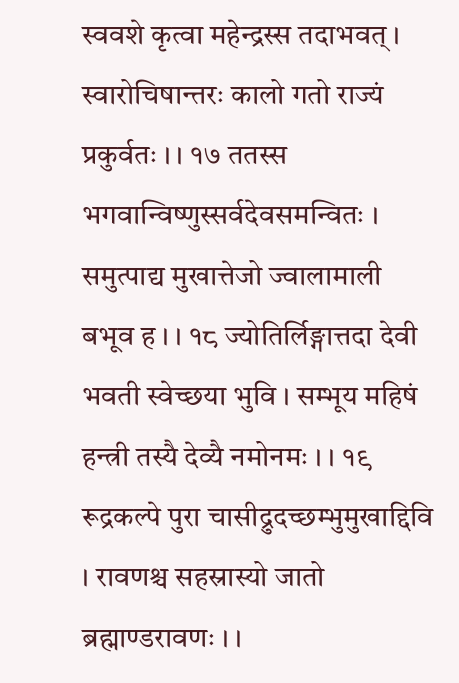स्ववशे कृत्वा महेन्द्रस्स तदाभवत् । स्वारोचिषान्तरः कालो गतो राज्यं प्रकुर्वतः । । १७ ततस्स भगवान्विष्णुस्सर्वदेवसमन्वितः । समुत्पाद्य मुखात्तेजो ज्वालामाली बभूव ह । । १८ ज्योतिर्लिङ्गात्तदा देवी भवती स्वेच्छया भुवि । सम्भूय महिषं हन्त्री तस्यै देव्यै नमोनमः । । १९ रूद्रकल्पे पुरा चासीद्रुदच्छम्भुमुखाद्दिवि । रावणश्च सहस्रास्यो जातो ब्रह्माण्डरावणः । ।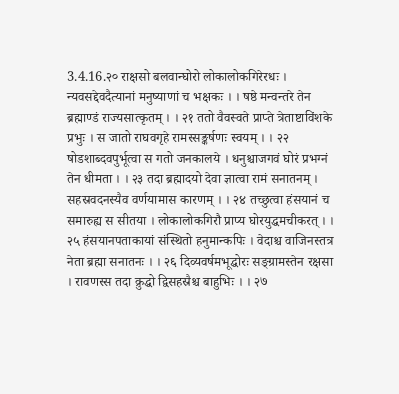3.4.16.२० राक्षसो बलवान्घोरो लोकालोकगिरेरधः । न्यवसद्देवदैत्यानां मनुष्याणां च भक्षकः । । षष्ठे मन्वन्तरे तेन ब्रह्माण्डं राज्यसात्कृतम् । । २१ ततो वैवस्वते प्राप्ते त्रेताष्टाविंशके प्रभुः । स जातो राघवगृहे रामस्सङ्कर्षणः स्वयम् । । २२ षोडशाब्दवपुर्भूत्वा स गतो जनकालये । धनुश्चाजगवं घोरं प्रभग्नं तेन धीमता । । २३ तदा ब्रह्मादयो देवा ज्ञात्वा रामं सनातनम् । सहस्रवदनस्यैव वर्णयामास कारणम् । । २४ तच्छुत्वा हंसयानं च समारुह्य स सीतया । लोकालोकगिरौ प्राप्य घोरयुद्धमचीकरत् । । २५ हंसयानपताकायां संस्थितो हनुमान्कपिः । वेदाश्च वाजिनस्तत्र नेता ब्रह्मा सनातनः । । २६ दिव्यवर्षमभूद्घोरः सङ्ग्रामस्तेन रक्षसा । रावणस्स तदा क्रुद्धो द्विसहस्रैश्च बाहुभिः । । २७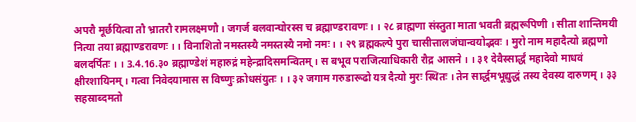अपरौ मूर्छयित्वा तौ भ्रातरौ रामलक्ष्मणौ । जगर्ज बलवान्घोरस्स च ब्रह्माण्डरावणः । । २८ ब्राह्मणा संस्तुता माता भवती ब्रह्मरूपिणी । सीता शान्तिमयी नित्या तया ब्रह्माण्डरावणः । । विनाशितो नमस्तस्यै नमस्तस्यै नमो नमः । । २९ ब्रह्मकल्पे पुरा चासीत्तालजंघान्वयोद्भवः । मुरो नाम महादैत्यो ब्रह्मणो बलदर्पितः । । 3.4.16.३० ब्रह्माण्डेशं महारुद्रं महेन्द्रादिसमन्वितम् । स बभूव पराजित्याधिकारी रौद्र आसने । । ३१ देवैस्सार्द्धं महादेवो माधवं क्षीरशायिनम् । गत्वा निवेदयामास स विष्णुः क्रोधसंयुतः । । ३२ जगाम गरुडारूढो यत्र दैत्यो मुरः स्थितः । तेन सार्द्धमभूद्युद्धं तस्य देवस्य दारुणम् । ३३ सहस्राब्दमतो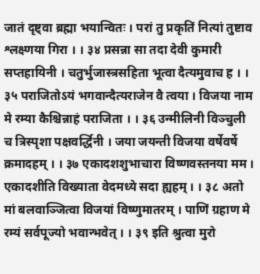जातं दृष्ट्वा ब्रह्मा भयान्वितः । परां तु प्रकृतिं नित्यां तुष्टाव श्लक्ष्णया गिरा । । ३४ प्रसन्ना सा तदा देवी कुमारी सप्तहायिनी । चतुर्भुजास्त्रसहिता भूत्वा दैत्यमुवाच ह । । ३५ पराजितोऽयं भगवान्दैत्यराजेन वै त्वया । विजया नाम मे रम्या कैश्चिन्नाहं पराजिता । । ३६ उन्मीलिनी विञ्चुली च त्रिस्पृशा पक्षवर्द्धिनी । जया जयन्ती विजया वर्षेवर्षे क्रमादहम् । । ३७ एकादशशुभाचारा विष्णवस्तनया मम । एकादशीति विख्याता वेदमध्ये सदा ह्यहम् । । ३८ अतो मां बलवाञ्जित्वा विजयां विष्णुमातरम् । पाणिं ग्रहाण मे रम्यं सर्वपूज्यो भवान्भवेत् । । ३९ इति श्रुत्वा मुरो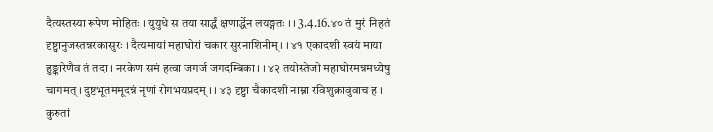दैत्यस्तस्या रूपेण मोहितः । युयुधे स तया सार्द्धं क्षणार्द्धेन लयङ्गतः । । 3.4.16.४० तं मुरं निहतं दृष्ट्वानुजस्तन्नरकासुरः । दैत्यमायां महाघोरां चकार सुरनाशिनीम् । । ४१ एकादशी स्वयं माया हुङ्कारेणैव तं तदा । नरकेण समं हत्वा जगर्ज जगदम्बिका । । ४२ तयोस्तेजो महाघोरमन्नमध्येषु चागमत् । दुष्टभूतममूदन्नं नृणां रोगभयप्रदम् । । ४३ दृष्ट्वा चैकादशी नाम्ना रविशुक्रावुवाच ह । कुरुतां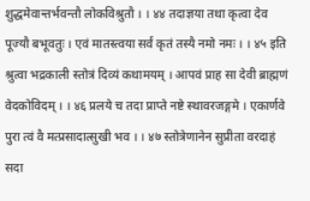शुद्धमेवान्तर्भवन्तौ लोकविश्रुतौ । । ४४ तदाज्ञया तथा कृत्वा देव पूज्यौ बभूवतुः । एवं मातस्त्वया सर्वं कृतं तस्यै नमो नमः । । ४५ इति श्रुत्वा भद्रकाली स्तोत्रं दिव्यं कथामयम् । आपवं प्राह सा देवी ब्राह्मणं वेदकोविदम् । । ४६ प्रलये च तदा प्राप्ते नष्टे स्थावरजङ्गमे । एकार्णवे पुरा त्वं वै मत्प्रसादात्सुखी भव । । ४७ स्तोत्रेणानेन सुप्रीता वरदाहं सदा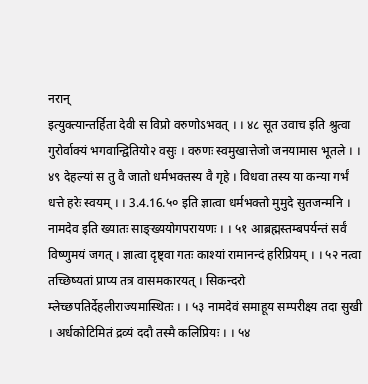नरान्
इत्युक्त्यान्तर्हिता देवी स विप्रो वरुणोऽभवत् । । ४८ सूत उवाच इति श्रुत्वा गुरोर्वाक्यं भगवान्द्वितियो२ वसुः । वरुणः स्वमुखात्तेजो जनयामास भूतले । । ४९ देहल्यां स तु वै जातो धर्मभक्तस्य वै गृहे । विधवा तस्य या कन्या गर्भं धत्ते हरेः स्वयम् । । 3.4.16.५० इति ज्ञात्वा धर्मभक्तो मुमुदे सुतजन्मनि । नामदेव इति ख्यातः साङ्ख्ययोगपरायणः । । ५१ आब्रह्मस्तम्बपर्यन्तं सर्वं विष्णुमयं जगत् । ज्ञात्वा दृष्ट्वा गतः काश्यां रामानन्दं हरिप्रियम् । । ५२ नत्वा तच्छिष्यतां प्राप्य तत्र वासमकारयत् । सिकन्दरो म्लेच्छपतिर्देहलीराज्यमास्थितः । । ५३ नामदेवं समाहूय सम्परीक्ष्य तदा सुखी । अर्धकोटिमितं द्रव्यं ददौ तस्मै कलिप्रियः । । ५४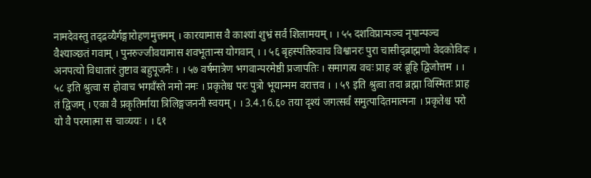नामदेवस्तु तद्द्रव्यैर्गङ्गारोहणमुत्तमम् । कारयामास वै काश्यां शुभ्रं सर्वं शिलामयम् । । ५५ दशविप्रान्पञ्च नृपान्पञ्च वैश्याञ्छतं गवाम् । पुनरुज्जीवयामास शवभूतान्स योगवान् । । ५६ बृहस्पतिरुवाच विश्वानरः पुरा चासीद्ब्राह्मणो वेदकोविदः । अनपत्यो विधातारं तुष्टाव बहुपूजनैः । । ५७ वर्षमात्रेण भगवान्परमेष्ठी प्रजापतिः । समागत्य वचः प्राह वरं ब्रूहि द्विजोत्तम । । ५८ इति श्रुत्वा स होवाच भगवँस्ते नमो नमः । प्रकृतेश्च परः पुत्रो भूयान्मम वरात्तव । । ५९ इति श्रुत्वा तदा ब्रह्मा विस्मितः प्राह तं द्विजम् । एका वै प्रकृतिर्माया त्रिलिङ्गजननी स्वयम् । । 3.4.16.६० तया दृश्यं जगत्सर्वं समुत्पादितमात्मना । प्रकृतेश्च परो यो वै परमात्मा स चाव्ययः । । ६१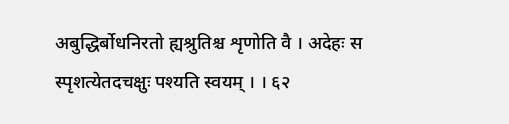अबुद्धिर्बोधनिरतो ह्यश्रुतिश्च शृणोति वै । अदेहः स स्पृशत्येतदचक्षुः पश्यति स्वयम् । । ६२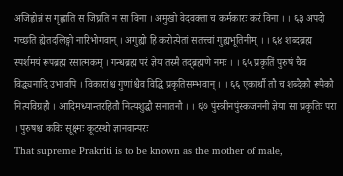अजिह्वोन्नं स गृह्णाति स जिघ्रति न सा विना । अमुखो वेदवक्ता च कर्मकारः करं विना । । ६३ अपदो गच्छति ह्येतदलिङ्गो नारिभोगवान् । अगुह्यो हि करोत्येतां सतत्त्वां गुह्यभूतिनीम् । । ६४ शब्दब्रह्म स्पर्शमयं रूपब्रह्म रसात्मकम् । गन्धब्रह्म परं ज्ञेय तस्मै तद्ब्रह्मणे नमः । । ६५ प्रकृतिं पुरुषं चैव विद्ध्यनादि उभावपि । विकारांश्च गुणांश्चैव विद्धि प्रकृतिसम्भवान् । । ६६ एकार्थौ तौ च शब्दैकौ रूपैकौ नित्यविग्रहौ । आदिमध्यान्तरहितौ नित्यशुद्धौ सनातनौ । । ६७ पुंस्त्रीनपुंस्कजननी ज्ञेया सा प्रकृतिः परा । पुरुषश्च कविः सूक्ष्मः कूटस्थो ज्ञानवान्परः
That supreme Prakriti is to be known as the mother of male,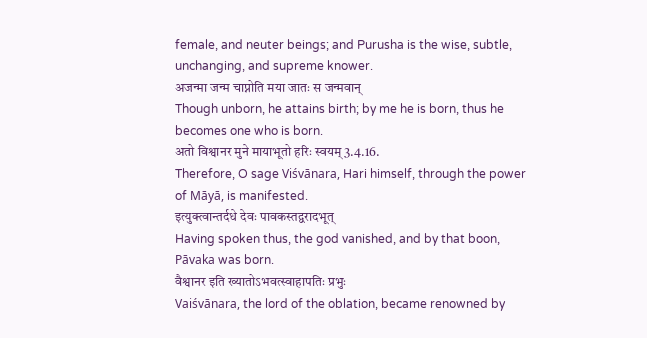female, and neuter beings; and Purusha is the wise, subtle, unchanging, and supreme knower.
अजन्मा जन्म चाप्नोति मया जातः स जन्मवान्
Though unborn, he attains birth; by me he is born, thus he becomes one who is born.
अतो विश्वानर मुने मायाभूतो हरिः स्वयम् 3.4.16.
Therefore, O sage Viśvānara, Hari himself, through the power of Māyā, is manifested.
इत्युक्त्वान्तर्दधे देवः पावकस्तद्वरादभूत्
Having spoken thus, the god vanished, and by that boon, Pāvaka was born.
वैश्वानर इति ख्यातोऽभवत्स्वाहापतिः प्रभुः
Vaiśvānara, the lord of the oblation, became renowned by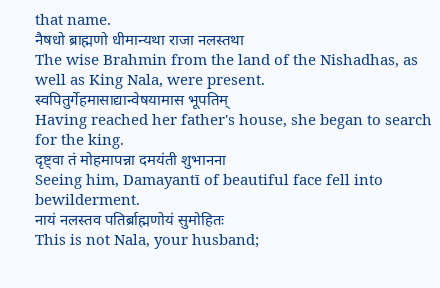that name.
नैषधो ब्राह्मणो धीमान्यथा राजा नलस्तथा
The wise Brahmin from the land of the Nishadhas, as well as King Nala, were present.
स्वपितुर्गेहमासाद्यान्वेषयामास भूपतिम्
Having reached her father's house, she began to search for the king.
दृष्ट्वा तं मोहमापन्ना दमयंती शुभानना
Seeing him, Damayantī of beautiful face fell into bewilderment.
नायं नलस्तव पतिर्ब्राह्मणोयं सुमोहितः
This is not Nala, your husband;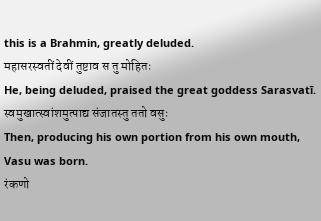this is a Brahmin, greatly deluded.
महासरस्वतीं देवीं तुष्टाव स तु मोहितः
He, being deluded, praised the great goddess Sarasvatī.
स्वमुखात्स्वांशमुत्पाद्य संजातस्तु ततो वसुः
Then, producing his own portion from his own mouth, Vasu was born.
रंकणो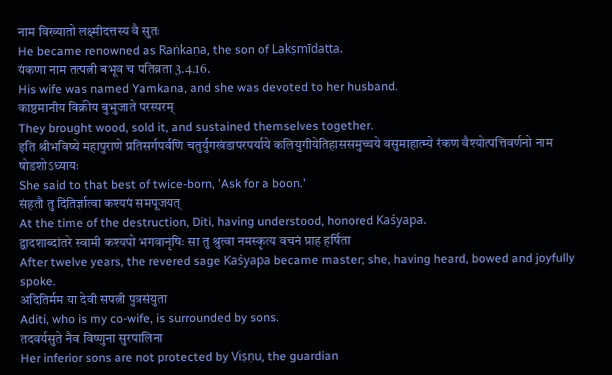नाम विख्यातो लक्ष्मीदत्तस्य वै सुतः
He became renowned as Raṅkaṇa, the son of Lakṣmīdatta.
यंकणा नाम तत्पत्नी बभूव च पतिव्रता 3.4.16.
His wife was named Yamkana, and she was devoted to her husband.
काष्ठमानीय विक्रीय बुभुजाते परस्परम्
They brought wood, sold it, and sustained themselves together.
इति श्रीभविष्ये महापुराणे प्रतिसर्गपर्वणि चतुर्युगखंडापरपर्याये कलियुगीयेतिहाससमुच्चये वसुमाहात्म्ये रंकण वैश्योत्पत्तिवर्णनो नाम षोडशोऽध्यायः
She said to that best of twice-born, 'Ask for a boon.'
संहतौ तु दितिर्ज्ञात्वा कश्यपं समपूजयत्
At the time of the destruction, Diti, having understood, honored Kaśyapa.
द्वादशाब्दांतरे स्वामी कश्यपो भगवानृषिः सा तु श्रुत्वा नमस्कृत्य वचनं प्राह हर्षिता
After twelve years, the revered sage Kaśyapa became master; she, having heard, bowed and joyfully spoke.
अदितिर्मम या देवी सपत्नी पुत्रसंयुता
Aditi, who is my co-wife, is surrounded by sons.
तदवर्यसुते नैव विष्णुना सुरपालिना
Her inferior sons are not protected by Viṣṇu, the guardian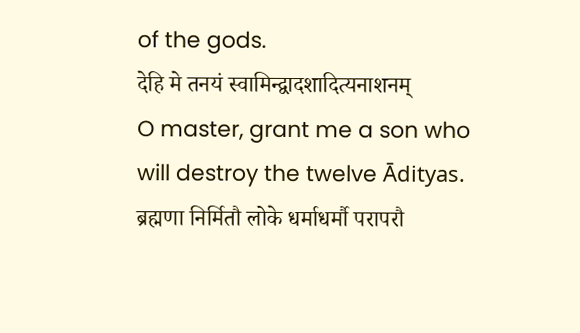of the gods.
देहि मे तनयं स्वामिन्द्वादशादित्यनाशनम्
O master, grant me a son who will destroy the twelve Ādityas.
ब्रह्मणा निर्मितौ लोके धर्माधर्मौ परापरौ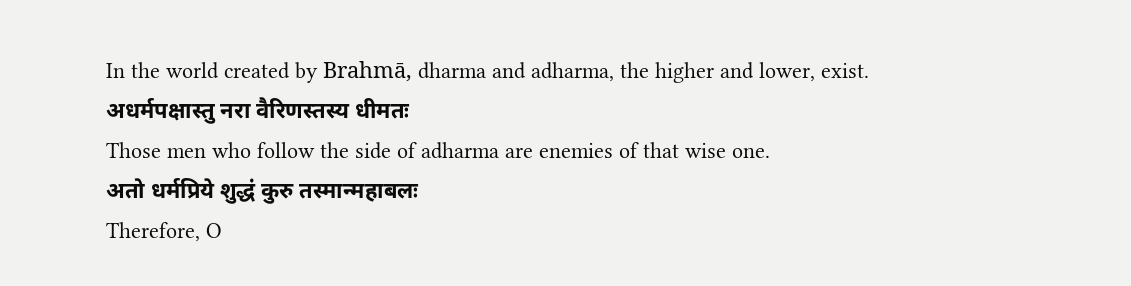In the world created by Brahmā, dharma and adharma, the higher and lower, exist.
अधर्मपक्षास्तु नरा वैरिणस्तस्य धीमतः
Those men who follow the side of adharma are enemies of that wise one.
अतो धर्मप्रिये शुद्धं कुरु तस्मान्महाबलः
Therefore, O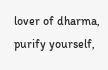lover of dharma, purify yourself,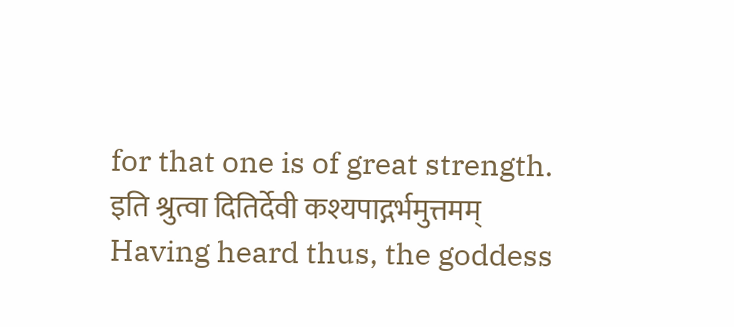for that one is of great strength.
इति श्रुत्वा दितिर्देवी कश्यपाद्गर्भमुत्तमम्
Having heard thus, the goddess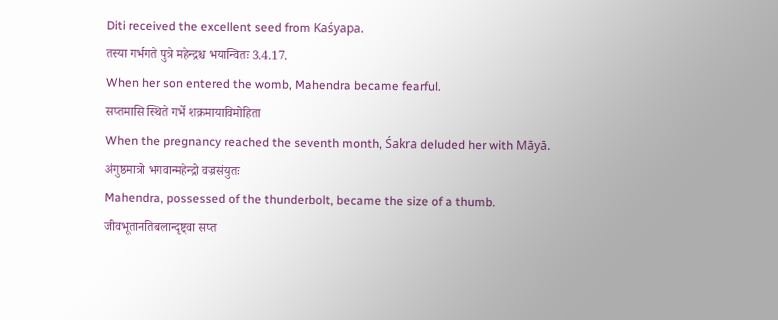Diti received the excellent seed from Kaśyapa.
तस्या गर्भगते पुत्रे महेन्द्रश्च भयान्वितः 3.4.17.
When her son entered the womb, Mahendra became fearful.
सप्तमासि स्थिते गर्भे शक्रमायाविमोहिता
When the pregnancy reached the seventh month, Śakra deluded her with Māyā.
अंगुष्ठमात्रो भगवान्महेन्द्रो वज्रसंयुतः
Mahendra, possessed of the thunderbolt, became the size of a thumb.
जीवभूतानतिबलान्दृष्ट्वा सप्त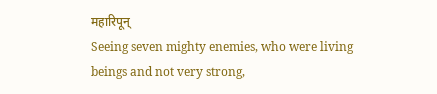महारिपून्
Seeing seven mighty enemies, who were living beings and not very strong,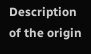Description of the origin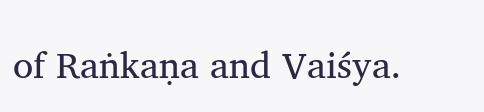of Raṅkaṇa and Vaiśya.